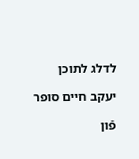לדלג לתוכן

יעקב חיים סופר

פֿון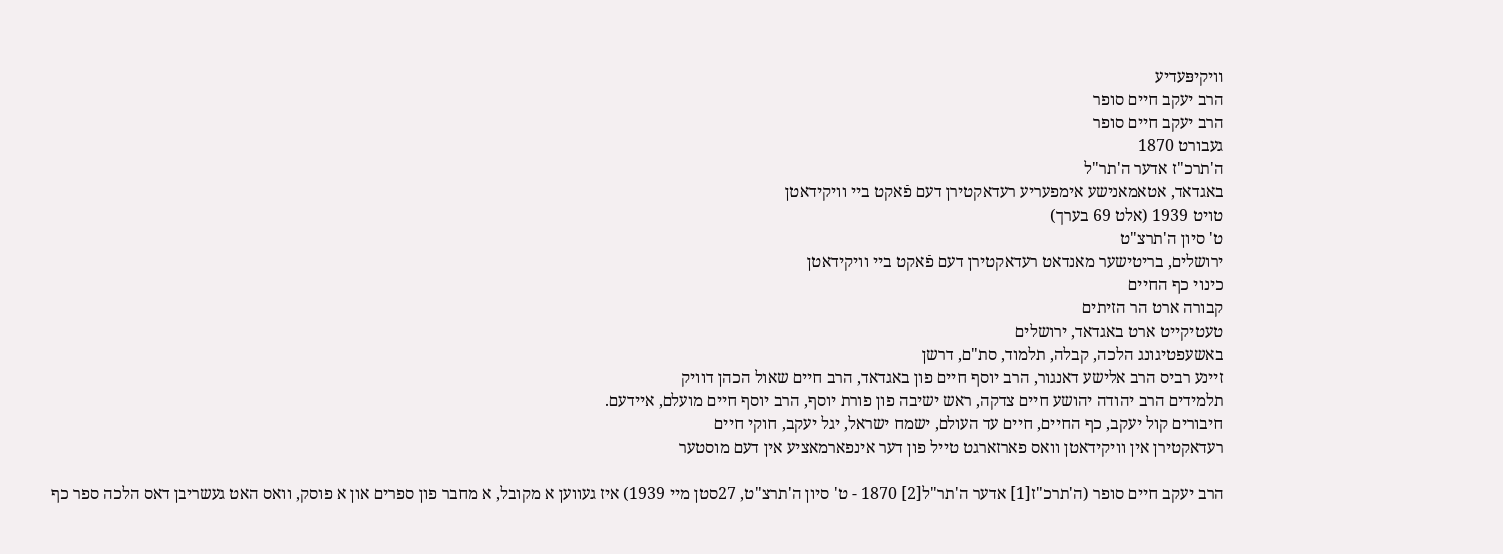װיקיפּעדיע
הרב יעקב חיים סופר
הרב יעקב חיים סופר
געבורט 1870
ה'תרכ"ז אדער ה'תר"ל
באגדאד, אטאמאנישע אימפעריע רעדאקטירן דעם פֿאקט ביי וויקידאטן
טויט 1939 (אלט 69 בערך)
ט' סיון ה'תרצ"ט
ירושלים, בריטישער מאנדאט רעדאקטירן דעם פֿאקט ביי וויקידאטן
כינוי כף החיים
קבורה ארט הר הזיתים
טעטיקייט ארט באגדאד, ירושלים
באשעפטיגונג הלכה, קבלה, תלמוד, סת"ם, דרשן
זיינע רביס הרב אלישע דאנגור, הרב יוסף חיים פון באגדאד, הרב חיים שאול הכהן דוויק
תלמידים הרב יהודה יהושע חיים צדקה, ראש ישיבה פון פורת יוסף, הרב יוסף חיים מועלם, איידעם.
חיבורים קול יעקב, כף החיים, חיים עד העולם, ישמח ישראל, יגל יעקב, חוקי חיים
רעדאקטירן אין וויקידאטן וואס פארזארגט טייל פון דער אינפארמאציע אין דעם מוסטער

הרב יעקב חיים סופר (ה'תרכ"ז[1] אדער ה'תר"ל[2] 1870 - ט' סיון ה'תרצ"ט, 27סטן מיי 1939) איז געווען א מקובל, א מחבר פון ספרים און א פוסק, וואס האט געשריבן דאס הלכה ספר כף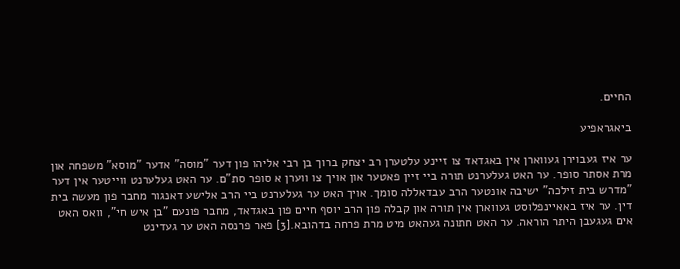החיים.

ביאגראפיע

ער איז געבוירן געווארן אין באגדאד צו זיינע עלטערן רב יצחק ברוך בן רבי אליהו פון דער "מוסה" אדער "מוסא" משפחה און מרת אסתר סופר. ער האט געלערנט תורה ביי זיין פאטער און אויך צו ווערן א סופר סת"ם. ער האט געלערנט ווייטער אין דער "מדרש בית זילכה" ישיבה אונטער הרב עבדאללה סומך. אויך האט ער געלערנט ביי הרב אלישע דאנגור מחבר פון מעשה בית דין. ער איז באאיינפלוסט געווארן אין תורה און קבלה פון הרב יוסף חיים פון באגדאד, מחבר פונעם "בן איש חי", וואס האט אים געגעבן היתר הוראה. ער האט חתונה געהאט מיט מרת פרחה בדהובא.[3] פאר פרנסה האט ער געדינט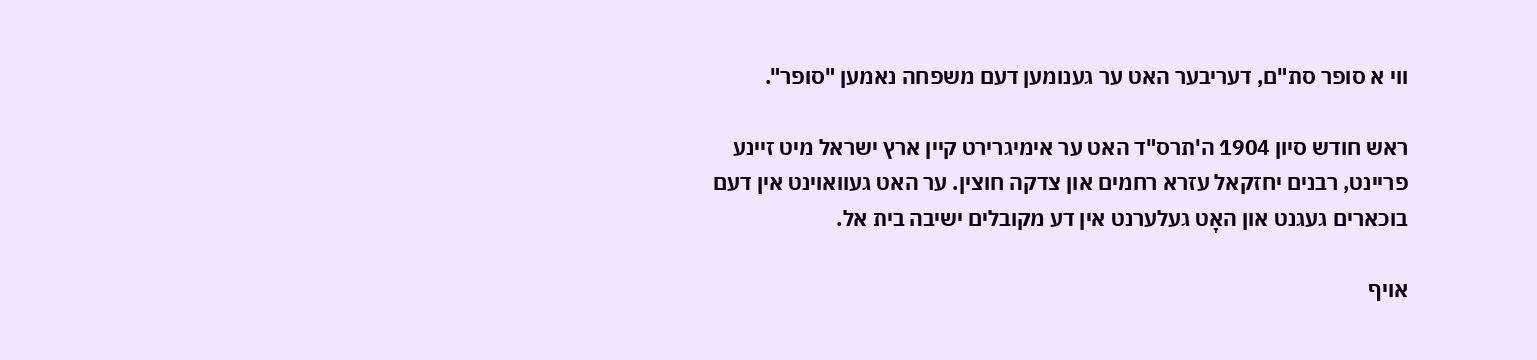ווי א סופר סת"ם, דעריבער האט ער גענומען דעם משפחה נאמען "סופר".

ראש חודש סיון 1904 ה'תרס"ד האט ער אימיגרירט קיין ארץ ישראל מיט זיינע פריינט, רבנים יחזקאל עזרא רחמים און צדקה חוצין. ער האט געוואוינט אין דעם בוכארים געגנט און האָט געלערנט אין דע מקובלים ישיבה בית אל.

אויף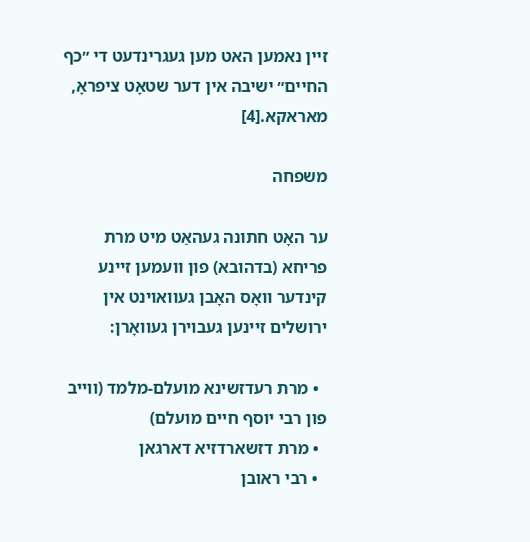זיין נאמען האט מען געגרינדעט די ״כף החיים״ ישיבה אין דער שטאָט ציפראָ, מאראקא.[4]

משפחה

ער האָט חתונה געהאַט מיט מרת פריחא (בדהובא) פון וועמען זיינע קינדער וואָס האָבן געוואוינט אין ירושלים זיינען געבוירן געוואָרן:

  • מרת רעדזשינא מועלם-מלמד (ווייב פון רבי יוסף חיים מועלם)
  • מרת דזשארדזיא דארגאן
  • רבי ראובן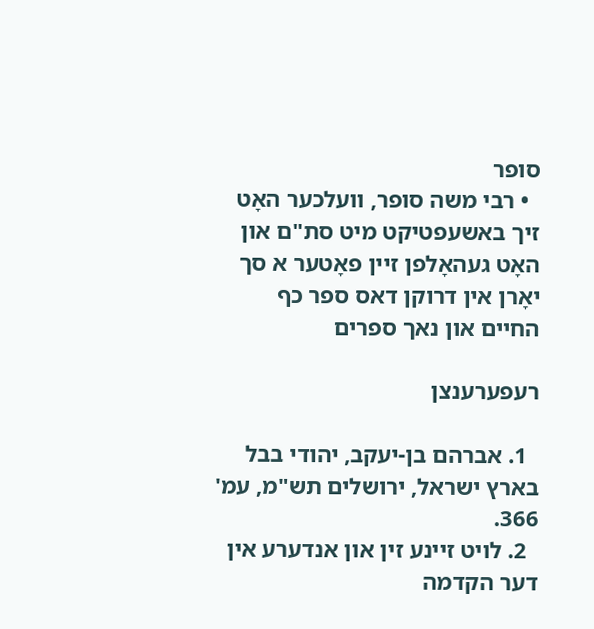סופר
  • רבי משה סופר, וועלכער האָט זיך באשעפטיקט מיט סת"ם און האָט געהאָלפן זיין פאָטער א סך יאָרן אין דרוקן דאס ספר כף החיים און נאך ספרים

רעפערענצן

  1. אברהם בן-יעקב, יהודי בבל בארץ ישראל, ירושלים תש"מ, עמ' 366.
  2. לויט זיינע זין און אנדערע אין דער הקדמה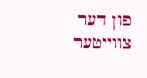פון דער צווייטער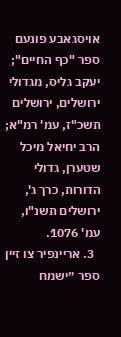אויסגאבע פונעם ספר "כף החיים"; יעקב גליס, מגדולי ירושלים, ירושלים תשכ"ז, עמ' רמ"א; הרב יחיאל מיכל שטערן, גדולי הדורות, כרך ג', ירושלים תשנ"ו, עמ' 1076.
  3. אריינפיר צו זיין ספר ״ישמח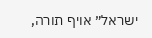ישראל״ אויף תורה,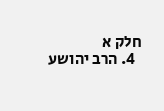חלק א
  4. הרב יהושע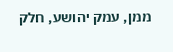ממן, עמק יהושע, חלק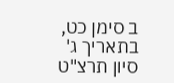ב סימן כט, בתאריך ג' סיון תרצ"ט